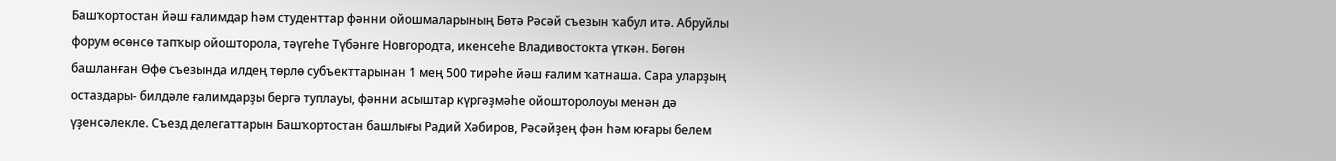Башҡортостан йәш ғалимдар һәм студенттар фәнни ойошмаларының Бөтә Рәсәй съезын ҡабул итә. Абруйлы форум өсөнсө тапҡыр ойошторола, тәүгеһе Түбәнге Новгородта, икенсеһе Владивостокта үткән. Бөгөн башланған Өфө съезында илдең төрлө субъекттарынан 1 мең 500 тирәһе йәш ғалим ҡатнаша. Сара уларҙың остаздары- билдәле ғалимдарҙы бергә туплауы, фәнни асыштар күргәҙмәһе ойошторолоуы менән дә үҙенсәлекле. Съезд делегаттарын Башҡортостан башлығы Радий Хәбиров, Рәсәйҙең фән һәм юғары белем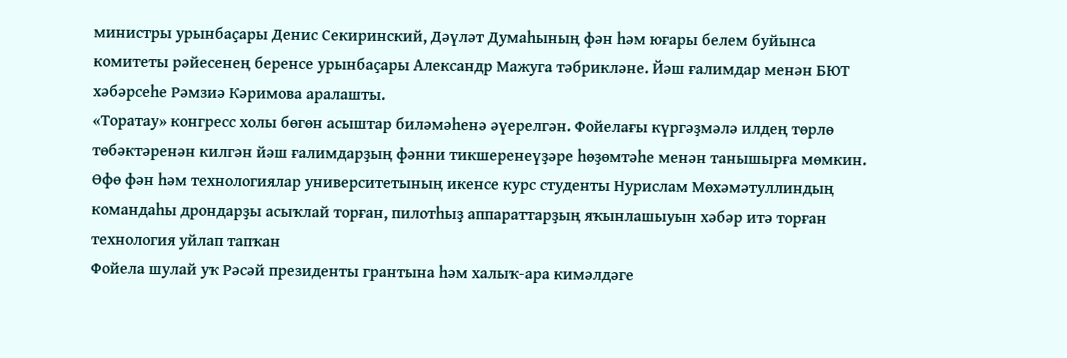министры урынбаҫары Денис Секиринский, Дәүләт Думаһының фән һәм юғары белем буйынса комитеты рәйесенең беренсе урынбаҫары Александр Мажуга тәбрикләне. Йәш ғалимдар менән БЮТ хәбәрсеһе Рәмзиә Кәримова аралашты.
«Торатау» конгресс холы бөгөн асыштар биләмәһенә әүерелгән. Фойелағы күргәҙмәлә илдең төрлө төбәктәренән килгән йәш ғалимдарҙың фәнни тикшеренеүҙәре һөҙөмтәһе менән танышырға мөмкин. Өфө фән һәм технологиялар университетының икенсе курс студенты Нурислам Мөхәмәтуллиндың командаһы дрондарҙы асыҡлай торған, пилотһыҙ аппараттарҙың яҡынлашыуын хәбәр итә торған технология уйлап тапҡан
Фойела шулай уҡ Рәсәй президенты грантына һәм халыҡ-ара кимәлдәге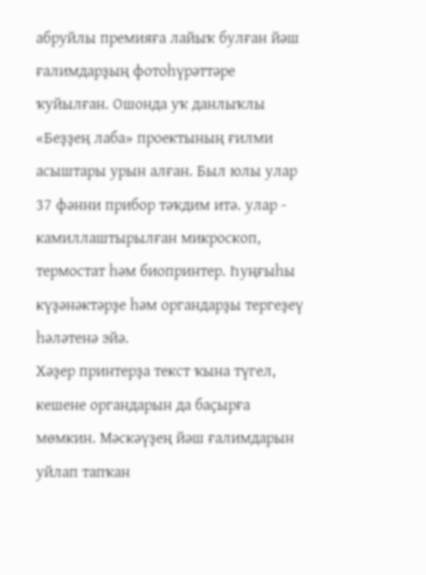абруйлы премияға лайыҡ булған йәш ғалимдарҙың фотоһүрәттәре ҡуйылған. Ошонда уҡ данлыҡлы «Беҙҙең лаба» проектының ғилми асыштары урын алған. Был юлы улар 37 фәнни прибор тәҡдим итә. улар - камиллаштырылған микроскоп, термостат һәм биопринтер. Һуңғыһы күҙәнәктәрҙе һәм органдарҙы тергеҙеү һәләтенә эйә.
Хәҙер принтерҙа текст ҡына түгел, кешене органдарын да баҫырға мөмкин. Мәскәүҙең йәш ғалимдарын уйлап тапҡан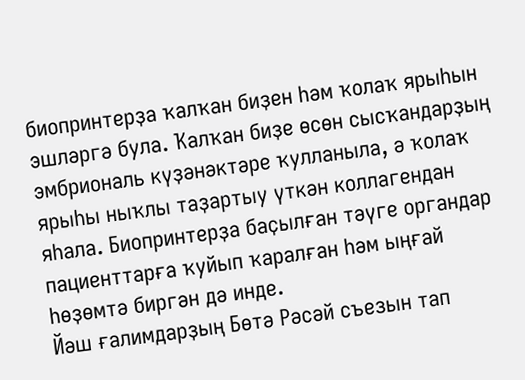биопринтерҙа ҡалҡан биҙен һәм ҡолаҡ ярыһын эшләргә була. Ҡалҡан биҙе өсөн сысҡандарҙың эмбриональ күҙәнәктәре ҡулланыла, ә ҡолаҡ ярыһы ныҡлы таҙартыу үткән коллагендан яһала. Биопринтерҙа баҫылған тәүге органдар пациенттарға ҡуйып ҡаралған һәм ыңғай һөҙөмтә биргән дә инде.
Йәш ғалимдарҙың Бөтә Рәсәй съезын тап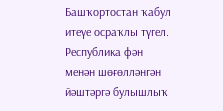Башҡортостан ҡабул итеүе осраҡлы түгел. Республика фән менән шөғөлләнгән йәштәргә булышлыҡ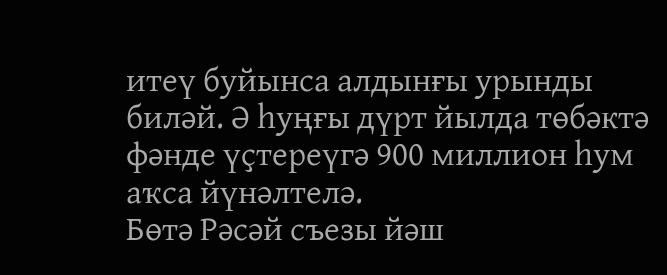итеү буйынса алдынғы урынды биләй. Ә һуңғы дүрт йылда төбәктә фәнде үҫтереүгә 900 миллион һум аҡса йүнәлтелә.
Бөтә Рәсәй съезы йәш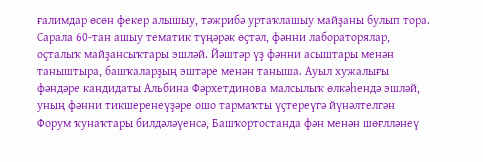ғалимдар өсөн фекер алышыу, тәжрибә уртаҡлашыу майҙаны булып тора. Сарала 60-тан ашыу тематик түңәрәк өҫтәл, фәнни лабораторялар, оҫталыҡ майҙансыҡтары эшләй. Йәштәр үҙ фәнни асыштары менән таныштыра, башҡаларҙың эштәре менән таныша. Ауыл хужалығы фәндәре кандидаты Альбина Фәрхетдинова малсылыҡ өлкәһендә эшләй, уның фәнни тикшеренеүҙәре ошо тармаҡты үҫтереүгә йүнәлтелгән
Форум ҡунаҡтары билдәләүенсә, Башҡортостанда фән менән шөғлләнеү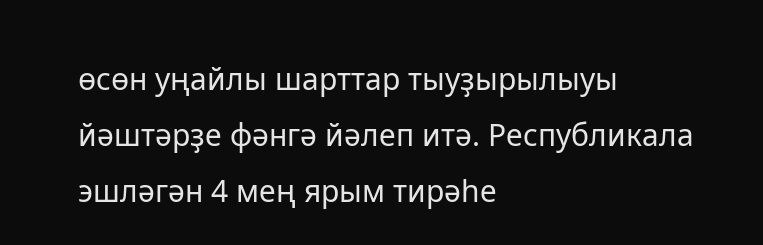өсөн уңайлы шарттар тыуҙырылыуы йәштәрҙе фәнгә йәлеп итә. Республикала эшләгән 4 мең ярым тирәһе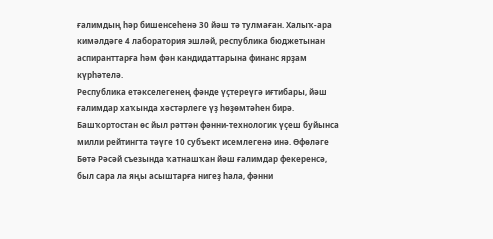ғалимдың һәр бишенсеһенә 30 йәш тә тулмаған. Халыҡ-ара кимәлдәге 4 лаборатория эшләй, республика бюджетынан аспиранттарға һәм фән кандидаттарына финанс ярҙам күрһәтелә.
Республика етәкселегенең фәнде үҫтереүгә иғтибары, йәш ғалимдар хаҡында хәстәрлеге үҙ һөҙөмтәһен бирә. Башҡортостан өс йыл рәттән фәнни-технологик үҫеш буйынса милли рейтингта тәүге 10 субъект исемлегенә инә. Өфөләге Бөтә Рәсәй съезында ҡатнашҡан йәш ғалимдар фекеренсә, был сара ла яңы асыштарға нигеҙ һала, фәнни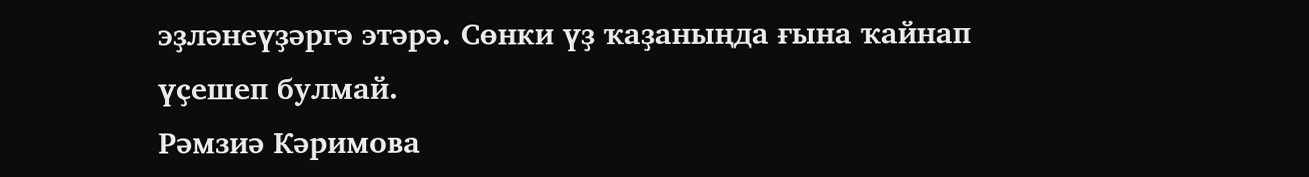эҙләнеүҙәргә этәрә. Сөнки үҙ ҡаҙаныңда ғына ҡайнап үҫешеп булмай.
Рәмзиә Кәримова